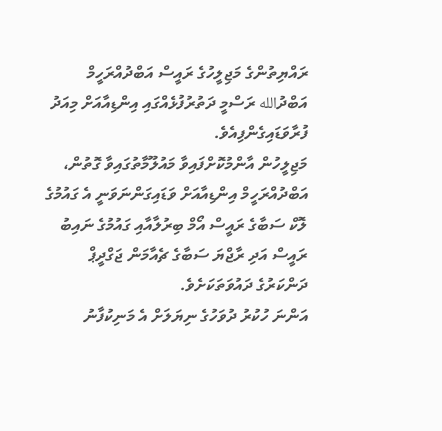ރައްޔިތުންގެ މަޖިލީހުގެ ރައީސް އަބްދުއްރަހީމް އަބްދުالله ރަސްމީ ދަތުރުފުޅެއްގައި އިންޑިއާއަށް މިއަދު ފުރާވަޑައިގެންފިއެވެ.
މަޖިލީހުން އާންމުކޮށްފައިވާ މައުލޫމާތުގައިވާ ގޮތުން، އަބްދުއްރަހީމް އިންޑިއާއަށް ވަޑައިގަންނަވަނީ އެ ގައުމުގެ ލޮކް ސަބާގެ ރައީސް އޯމް ބިރުލާއާއި ގައުމުގެ ނައިބު ރައީސް އަދި ރާޖްޔަ ސަބާގެ ޗެއާމަން ޖަގްދީޕް ދަންކަރުގެ ދައުވަތަކަށެވެ.
އަންނަ ހުކުރު ދުވަހުގެ ނިޔަލަށް އެ މަނިކުފާނު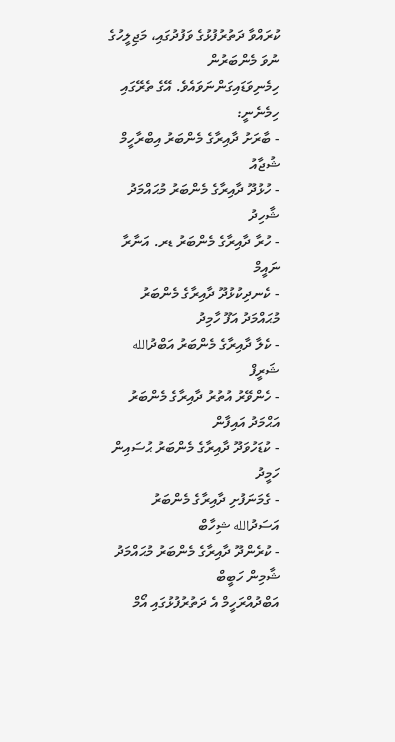ކުރައްވާ ދަތުރުފުޅުގެ ވަފުދުގައި، މަޖިލީހުގެ ނުވަ މެންބަރުން ހިމެނިވަޑައިގަންނަވައެވެ. އޭގެ ތެރޭގައި ހިމެނެނީ:
- ބާރަށު ދާއިރާގެ މެންބަރު އިބްރާހީމް ޝުޖާއު
- ހުޅުދޫ ދާއިރާގެ މެންބަރު މުޙައްމަދު ޝާހިދު
- ހުރާ ދާއިރާގެ މެންބަރު ޑރ. އަނާރާ ނައީމް
- ކެނދިކުޅުދޫ ދާއިރާގެ މެންބަރު މުޙައްމަދު އަފޫ ހާމިދު
- ކެލާ ދާއިރާގެ މެންބަރު އަބްދުالله ޝަރީފް
- ހެންވޭރު އުތުރު ދާއިރާގެ މެންބަރު އަޙްމަދު އައިފާން
- ކުޑަހުވަދޫ ދާއިރާގެ މެންބަރު ޙުސައިން ހަމީދު
- ގެމަނަފުށި ދާއިރާގެ މެންބަރު އަސަދުالله ޝިހާބް
- ކުރެންދޫ ދާއިރާގެ މެންބަރު މުޙައްމަދު ޝާމިން ހަބީބް
އަބްދުއްރަހީމް އެ ދަތުރުފުޅުގައި އޯމް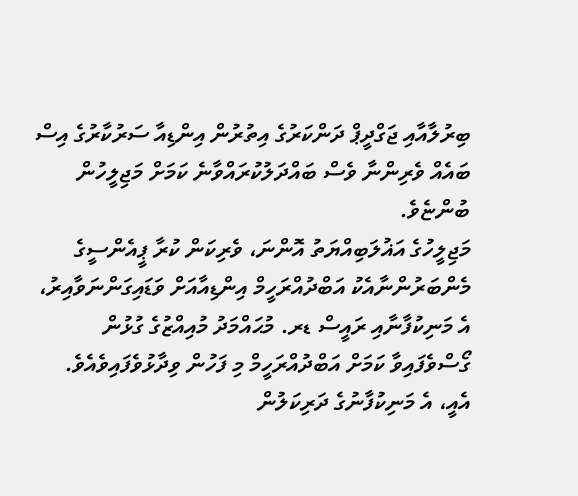ބިރުލާއާއި ޖަގްދީޕް ދަންކަރުގެ އިތުރުން އިންޑިއާ ސަރުކާރުގެ އިސް ބައެއް ވެރިންނާ ވެސް ބައްދަލުކުރައްވާނެ ކަމަށް މަޖިލީހުން ބުންޏެވެ.
މަޖިލީހުގެ އަޣުލަބިއްޔަތު އޮންނަ، ވެރިކަން ކުރާ ޕީއެންސީގެ މެންބަރުންނާއެކު އަބްދުއްރަހީމް އިންޑިއާއަށް ވަޑައިގަންނަވާއިރު، އެ މަނިކުފާނާއި ރައީސް ޑރ. މުޙައްމަދު މުއިއްޒުގެ ގުޅުން ގޯސްވެފައިވާ ކަމަށް އަބްދުއްރަހީމް މި ފަހުން ވިދާޅުވެފައިވެއެވެ. އެއީ، އެ މަނިކުފާނުގެ ދަރިކަލުން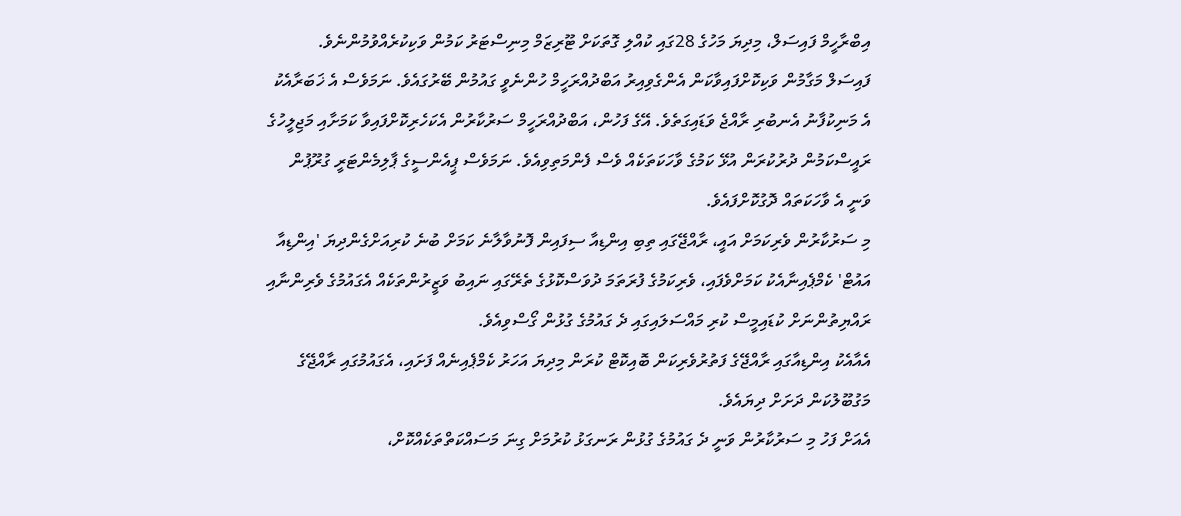އިބްރާހީމް ފައިސަލް، މިދިޔަ މަހުގެ 28ގައި ކުއްލި ގޮތަކަށް ޓޫރިޒަމް މިނިސްޓަރު ކަމުން ވަކިކުރެއްވުމުންނެވެ.
ފައިސަލް މަގާމުން ވަކިކޮށްފައިވާކަން އެންގެވިއިރު އަބްދުއްރަހީމް ހުންނެވީ ގައުމުން ބޭރުގައެވެ. ނަމަވެސް އެ ޚަބަރާއެކު އެ މަނިކުފާނު އެނބުރި ރާއްޖެ ވަޑައިގަތެވެ. އޭގެ ފަހުން، އަބްދުއްރަހީމް ސަރުކާރުން އެކަހެރިކޮށްފައިވާ ކަމަށާއި މަޖިލީހުގެ ރައީސްކަމުން ދުރުކުރަން އުޅޭ ކަމުގެ ވާހަކަތަކެއް ވެސް ފެންމަތިވިއެވެ. ނަމަވެސް ޕީއެންސީގެ ޕާލިމެންޓަރީ ގުރޫޕުން ވަނީ އެ ވާހަކަތައް ދޮގުކޮށްފައެވެ.
މި ސަރުކާރުން ވެރިކަމަށް އައީ، ރާއްޖޭގައި ތިބި އިންޑިއާ ސިފައިން ފޮނުވާލާނެ ކަމަށް ބުނެ ކުރިއަށްގެންދިޔަ 'އިންޑިއާ އައުޓް' ކެމްޕެއިނާއެކު ކަމަށްވެފައި، ވެރިކަމުގެ ފުރަތަމަ ދުވަސްކޮޅުގެ ތެރޭގައި ނައިބު ވަޒީރުންތަކެއް އެގައުމުގެ ވެރިންނާއި ރައްޔިތުންނަށް ކުޑައިމީސް ކުރި މައްސަލައިގައި ދެ ގައުމުގެ ގުޅުން ގޯސްވިއެވެ.
އެއާއެކު އިންޑިއާގައި ރާއްޖޭގެ ފަތުރުވެރިކަން ބޮއިކޮޓް ކުރަން މިދިޔަ އަހަރު ކެމްޕެއިނެއް ފަށައި، އެގައުމުގައި ރާއްޖޭގެ މަގުބޫލުކަން ދަށަށް ދިޔައެވެ.
އެއަށް ފަހު މި ސަރުކާރުން ވަނީ ދެ ގައުމުގެ ގުޅުން ރަނގަޅު ކުރުމަށް ގިނަ މަސައްކަތްތަކެއްކޮށް،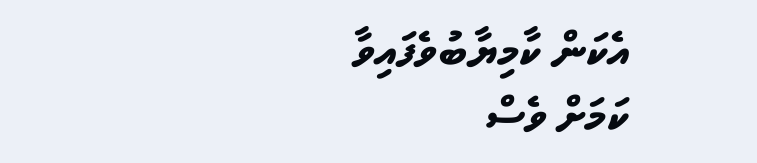އެކަން ކާމިޔާބުވެފައިވާ ކަމަށް ވެސް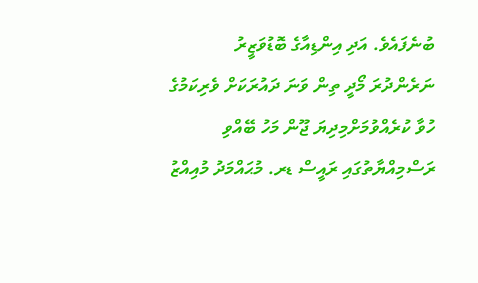ބުނެފައެވެ. އަދި އިންޑިއާގެ ބޮޑުވަޒީރު ނަރެންދުރަ މޯދީ ތިން ވަނަ ދައުރަކަށް ވެރިކަމުގެ ހުވާ ކުރެއްވުމަށްމިދިޔަ ޖޫން މަހު ބޭއްވި ރަސްމިއްޔާތުގައި ރައީސް ޑރ. މުޙައްމަދު މުއިއްޒު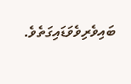ބައިވެރިވެވަޑައިގަތެވެ.